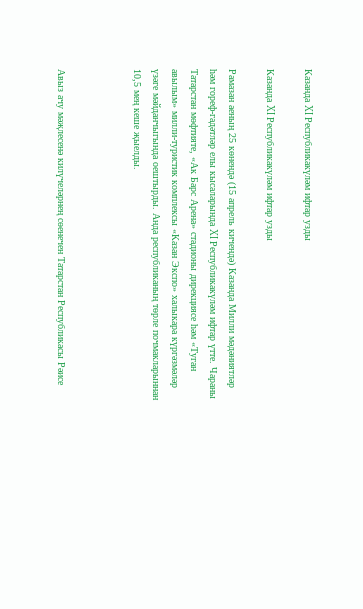Казанда XI Республикакүләм ифтар узды

Казанда XI Республикакүләм ифтар узды

Рамазан аеның 25 көнендә (15 апрель кичендә) Казанда Милли мәдәниятләр һәм гореф-гадәтләр елы кысаларында XI Республикакүләм ифтар үтте. Чараны Татарстан мөфтияте, «Ак Барс Арена» стадионы дирекциясе һәм «Туган авылым» милли-туристик комплексы «Казан Экспо» халыкара күргәзмәләр үзәге мәйданчыгында оештырды. Анда республиканың төрле почмакларыннан 10,5 мең кеше җыелды.



Авыз ачу мәҗлесенә килүчеләрнең сөенечен Татарстан Республикасы Рәисе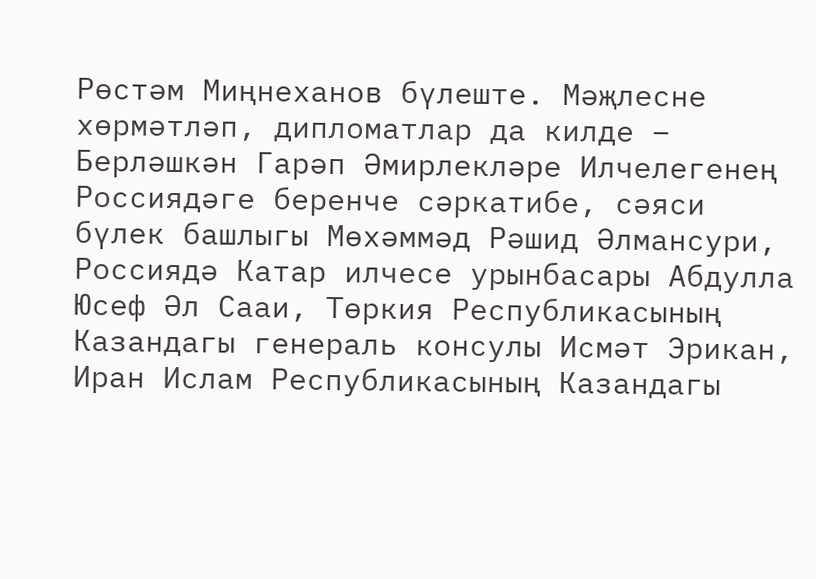Рөстәм Миңнеханов бүлеште. Мәҗлесне хөрмәтләп, дипломатлар да килде – Берләшкән Гарәп Әмирлекләре Илчелегенең Россиядәге беренче сәркатибе, сәяси бүлек башлыгы Мөхәммәд Рәшид Әлмансури, Россиядә Катар илчесе урынбасары Абдулла Юсеф Әл Сааи, Төркия Республикасының Казандагы генераль консулы Исмәт Эрикан, Иран Ислам Республикасының Казандагы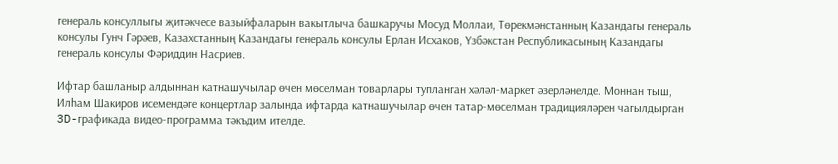генераль консуллыгы җитәкчесе вазыйфаларын вакытлыча башкаручы Мосуд Моллаи, Төрекмәнстанның Казандагы генераль консулы Гунч Гәрәев, Казахстанның Казандагы генераль консулы Ерлан Исхаков, Үзбәкстан Республикасының Казандагы генераль консулы Фәриддин Насриев.

Ифтар башланыр алдыннан катнашучылар өчен мөселман товарлары тупланган хәләл-маркет әзерләнелде. Моннан тыш, Илһам Шакиров исемендәге концертлар залында ифтарда катнашучылар өчен татар-мөселман традицияләрен чагылдырган 3D-графикада видео-программа тәкъдим ителде.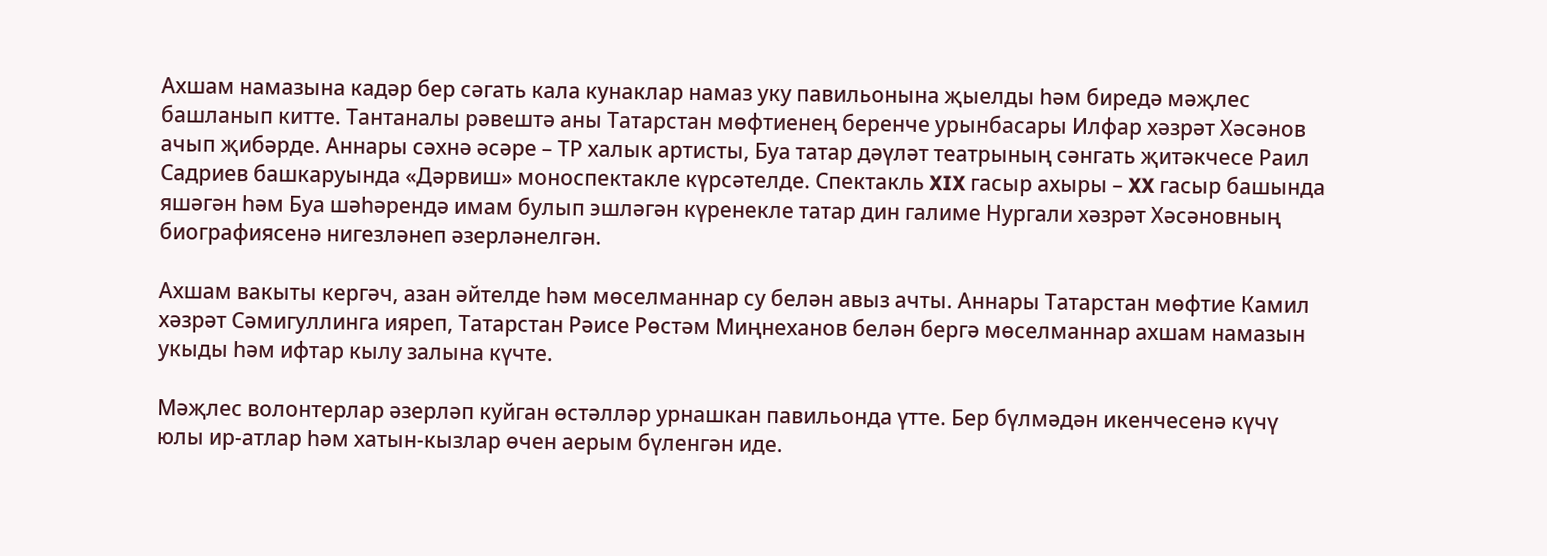Ахшам намазына кадәр бер сәгать кала кунаклар намаз уку павильонына җыелды һәм биредә мәҗлес башланып китте. Тантаналы рәвештә аны Татарстан мөфтиенең беренче урынбасары Илфар хәзрәт Хәсәнов ачып җибәрде. Аннары сәхнә әсәре – ТР халык артисты, Буа татар дәүләт театрының сәнгать җитәкчесе Раил Садриев башкаруында «Дәрвиш» моноспектакле күрсәтелде. Спектакль XIX гасыр ахыры – XX гасыр башында яшәгән һәм Буа шәһәрендә имам булып эшләгән күренекле татар дин галиме Нургали хәзрәт Хәсәновның биографиясенә нигезләнеп әзерләнелгән.

Ахшам вакыты кергәч, азан әйтелде һәм мөселманнар су белән авыз ачты. Аннары Татарстан мөфтие Камил хәзрәт Сәмигуллинга ияреп, Татарстан Рәисе Рөстәм Миңнеханов белән бергә мөселманнар ахшам намазын укыды һәм ифтар кылу залына күчте.

Мәҗлес волонтерлар әзерләп куйган өстәлләр урнашкан павильонда үтте. Бер бүлмәдән икенчесенә күчү юлы ир-атлар һәм хатын-кызлар өчен аерым бүленгән иде.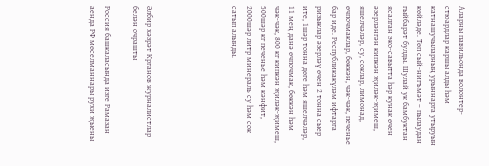Аларны павильонда волонтер-стюардлар каршы алды һәм катнашучыларның урыннарга утыруын көйләде. Төп сый-нигъмәт – пылаудан гыйбарәт булды. Шулай ук бамбуктан ясалган эко-савытта һәр кунак өчен әзерләнгән кипкән җиләк-җимеш, яшелчәләр, су, соклар, лимонад, өчпочмаклар, бөккән, чәк-чәк, печенье бар иде. Республикакүләм ифтарга ризыклар әзерләү өчен 2 тонна сыер ите, 1шәр тонна дөге һәм яшелчәләр, 11 мең данә өчпочмак, бөккән һәм чәк-чәк, 800 кг кипкән җиләк-җимеш, 500шәр кг печенье һәм кәнфит, 2000шәр литр минераль су һәм сок сатып алынды.





Әлбир хәзрәт Крганов журналистлар белән очрашты

Россия башкаласында изге Рамазан аенда РФ мөселманнары рухи җыены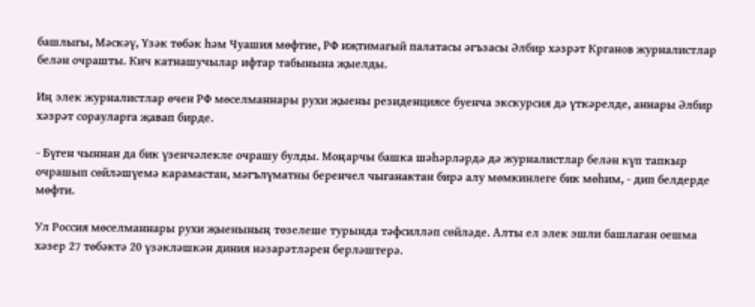башлыгы, Мәскәү, Үзәк төбәк һәм Чуашия мөфтие, РФ иҗтимагый палатасы әгъзасы Әлбир хәзрәт Крганов журналистлар белән очрашты. Кич катнашучылар ифтар табынына җыелды.

Иң элек журналистлар өчен РФ мөселманнары рухи җыены резиденциясе буенча экскурсия дә үткәрелде, аннары Әлбир хәзрәт сорауларга җавап бирде.

- Бүген чыннан да бик үзенчәлекле очрашу булды. Моңарчы башка шәһәрләрдә дә журналистлар белән күп тапкыр очрашып сөйләшүемә карамастан, мәгълүматны беренчел чыганактан бирә алу мөмкинлеге бик мөһим, - дип белдерде мөфти.

Ул Россия мөселманнары рухи җыенының төзелеше турында тәфсилләп сөйләде. Алты ел элек эшли башлаган оешма хәзер 27 төбәктә 20 үзәкләшкән диния нәзарәтләрен берләштерә.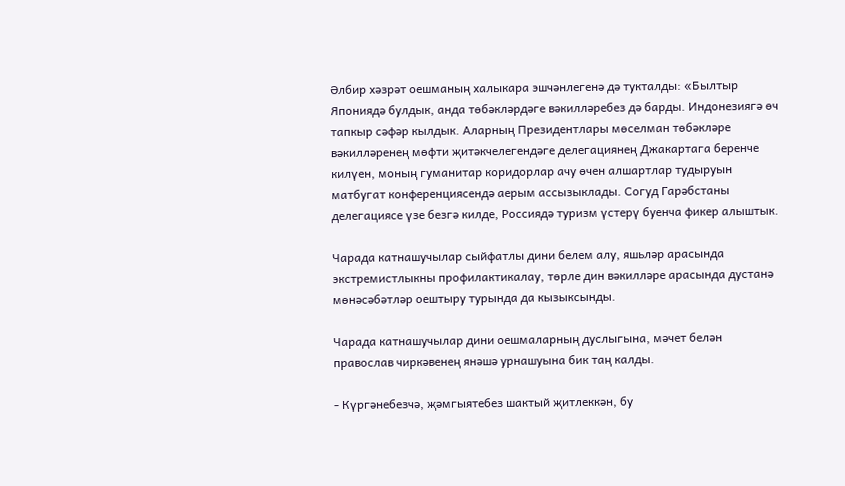Әлбир хәзрәт оешманың халыкара эшчәнлегенә дә тукталды: «Былтыр Япониядә булдык, анда төбәкләрдәге вәкилләребез дә барды. Индонезиягә өч тапкыр сәфәр кылдык. Аларның Президентлары мөселман төбәкләре вәкилләренең мөфти җитәкчелегендәге делегациянең Джакартага беренче килүен, моның гуманитар коридорлар ачу өчен алшартлар тудыруын матбугат конференциясендә аерым ассызыклады. Согуд Гарәбстаны делегациясе үзе безгә килде, Россиядә туризм үстерү буенча фикер алыштык.

Чарада катнашучылар сыйфатлы дини белем алу, яшьләр арасында экстремистлыкны профилактикалау, төрле дин вәкилләре арасында дустанә мөнәсәбәтләр оештыру турында да кызыксынды.

Чарада катнашучылар дини оешмаларның дуслыгына, мәчет белән православ чиркәвенең янәшә урнашуына бик таң калды.

- Күргәнебезчә, җәмгыятебез шактый җитлеккән, бу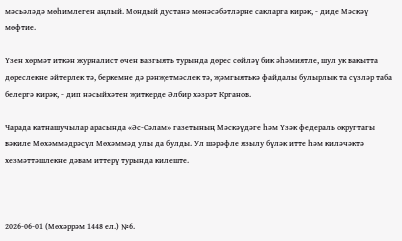мәсьәләдә мөһимлеген аңлый. Мондый дустанә мөнәсәбәтләрне сакларга кирәк, - диде Мәскәү мөфтие.

Үзен хөрмәт иткән журналист өчен вазгыять турында дөрес сөйләү бик әһәмиятле, шул ук вакытта дөреслекне әйтерлек тә, беркемне дә рәнҗетмәслек тә, җәмгыятькә файдалы булырлык та сүзләр таба белергә кирәк, - дип нәсыйхәтен җиткерде Әлбир хәзрәт Крганов.

Чарада катнашучылар арасында «Әс-Сәлам» газетының Мәскәүдәге һәм Үзәк федераль округтагы вәкиле Мөхәммәдрәсүл Мөхәммәд улы да булды. Ул шәрәфле язылу бүләк итте һәм киләчәктә хезмәттәшлекне дәвам иттерү турында килеште.



2026-06-01 (Мөхәррәм 1448 ел.) №6.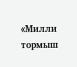«Милли тормыш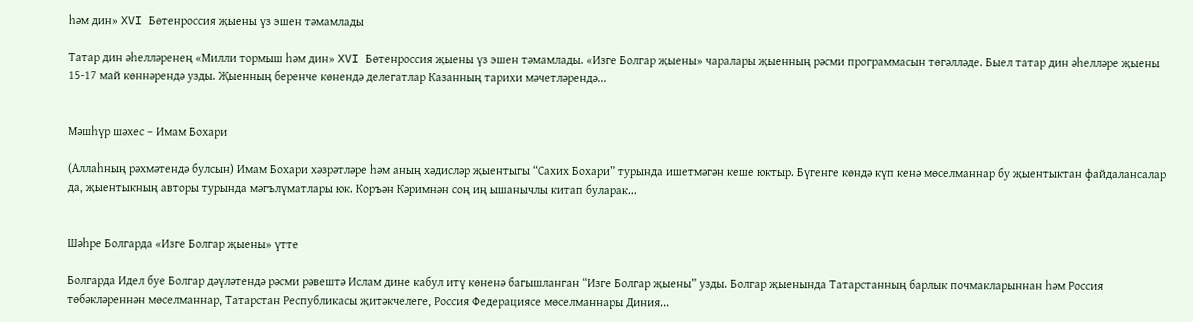һәм дин» XVI Бөтенроссия җыены үз эшен тәмамлады

Татар дин әһелләренең «Милли тормыш һәм дин» XVI Бөтенроссия җыены үз эшен тәмамлады. «Изге Болгар җыены» чаралары җыенның рәсми программасын төгәлләде. Быел татар дин әһелләре җыены 15-17 май көннәрендә узды. Җыенның беренче көнендә делегатлар Казанның тарихи мәчетләрендә...


Мәшһүр шәхес – Имам Бохари

(Аллаһның рәхмәтендә булсын) Имам Бохари хәзрәтләре һәм аның хәдисләр җыентыгы “Сахих Бохари” турында ишетмәгән кеше юктыр. Бүгенге көндә күп кенә мөселманнар бу җыентыктан файдалансалар да, җыентыкның авторы турында мәгълүматлары юк. Коръән Кәримнән соң иң ышанычлы китап буларак...


Шәһре Болгарда «Изге Болгар җыены» үтте

Болгарда Идел буе Болгар дәүләтендә рәсми рәвештә Ислам дине кабул итү көненә багышланган “Изге Болгар җыены” узды. Болгар җыенында Татарстанның барлык почмакларыннан һәм Россия төбәкләреннән мөселманнар, Татарстан Республикасы җитәкчелеге, Россия Федерациясе мөселманнары Диния...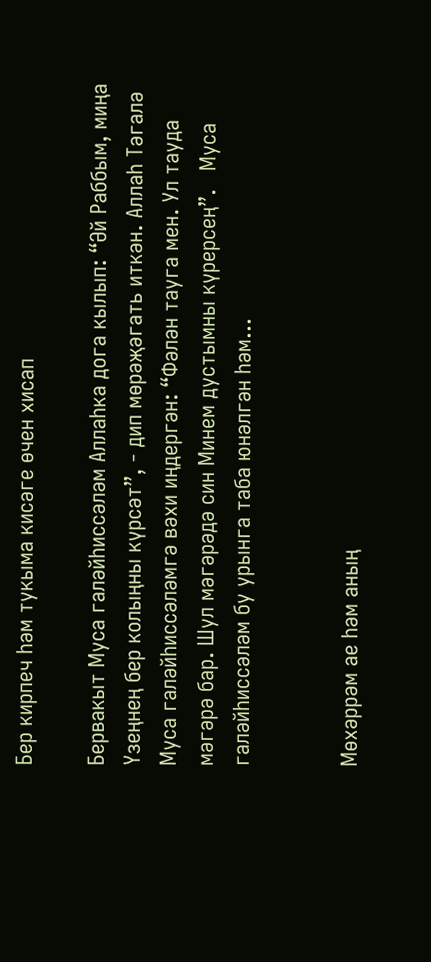Бер кирпеч һәм тукыма кисәге өчен хисап

Бервакыт Муса галәйһиссәләм Аллаһка дога кылып: “Әй Раббым, миңа Үзеңнең бер колыңны күрсәт”, - дип мөрәҗәгать иткән. Аллаһ Тәгалә Муса галәйһиссәләмгә вәхи иңдергән: “Фәлән тауга мен. Ул тауда мәгәрә бар. Шул мәгәрәдә син Минем дустымны күрерсең”.   Муса галәйһиссәләм бу урынга таба юнәлгән һәм...


Мөхәррәм ае һәм аның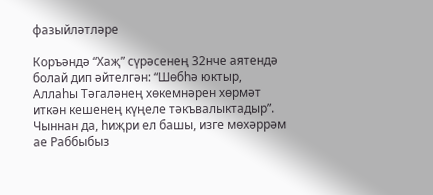фазыйләтләре

Коръәндә “Хаҗ” сүрәсенең 32нче аятендә болай дип әйтелгән: “Шөбһә юктыр, Аллаһы Тәгаләнең хөкемнәрен хөрмәт иткән кешенең күңеле тәкъвалыктадыр”.   Чыннан да, һиҗри ел башы, изге мөхәррәм ае Раббыбыз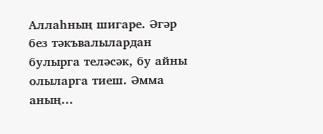Аллаһның шигаре. Әгәр без тәкъвалылардан булырга теләсәк, бу айны олыларга тиеш. Әмма аның...